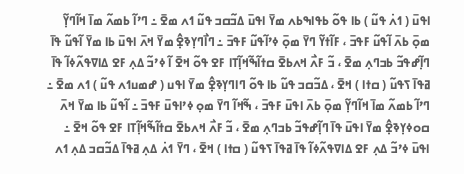ߊߟߎ߫ ( ߗߍ߭ ߟߎ߬ ) ߕߊ ߟߋ߬ ߕߟߊߒߕߍ ߘߌ߫ ߊߟߎ߫ ߡߏ߬ߛߏ ߟߎ߬ ߗߍ ߘߐ߫ ߸ ߣߴߊ߬ ߕߘߍ߬ ߘߊ߫ ߞߊ߬ߣߌ߲߬ ߘߋ߲߫ ߕߍ߫ ߊ߬ߟߎ߬ ߓߟߏ߫ ، ߓߊ߬ߙߌ߬ ߣߌ߫ ߘߋ߲߫ ߦߴߊ߬ߟߎ߬ ߓߟߏ߫ ߸ ߣߊ߯ߣߌ߲ߢߐ߲߮ ߘߌ߫ ߞߍ߫ ߊߟߎ߫ ߕߊ ߘߌ߫ ߊ߬ߟߎ߬ ߟߊ߫ ߣߊ߲߬ߝߟߏ߬ ߕߏߣߍ߲ ߘߐ߫ ، ߏ߬ ߓߍ߯ ߞߍߕߐ߫ ߛߙߊ߬ߒ߬ߞߊ߲߬ߠߊ ߓߐ ߟߋ߬ ߞߐ߫ ߊ߬ ߦߴߏ߬ ߡߍ߲ ߓߐ ߡߊߜߟߍ߬ߦߊ߬ ߟߊ߫ ߥߟߊ߫ ߖߟߎ߬ ( ߛߙߊ ) ߞߐ߫ ، ߡߏ߬ߛߏ ߟߎ߬ ߕߊ ߟߋ߬ ߣߊߣߌ߲ߢߐ߲߮ ߘߌ߫ ߊߟߎ ( ߝߘߎߗߍ ߟߎ߬ ) ߗߍ ߘߐ߫ ߸ ߣߴߊ߬ ߕߘߍ߬ ߘߊ߫ ߞߊ߬ߣߌ߲߬ ߘߋ߲߫ ߕߍ߫ ߊߟߎ߫ ߓߟߏ߫ ، ߒ߬ߞߊ߬ ߣߌ߫ ߘߋ߲ ߦߴߊߟߎ߫ ߓߟߏ߫ ߸ ߊ߬ߟߎ߬ ߕߊ ߘߌ߫ ߞߍ߫ ߛߋߦߌ߲ߢߐ߲߮ ߘߌ߫ ߊߟߎ߫ ߟߊ߫ ߣߊ߲߬ߝߟߏ߬ ߕߏߣߍ߲ ߘߐ߫ ، ߏ߬ ߓߍ߯ ߞߍߕߐ߫ ߛߙߊ߬ߒ߬ߞߊ߲߬ߠߊ ߓߐ ߟߋ߬ ߞߐ߫ ߸ ߊߟߎ߫ ߦߴߏ߬ ߡߍ߲ ߓߐ ߡߊߜߟߍ߬ߦߊ߬ ߟߊ߫ ߥߟߊ߫ ߖߟߎ߬ ( ߛߙߊ ) ߞߐ߫ ، ߣߌ߫ ߗߍ߭ ߡߍ߲ ߥߟߊ߫ ߡߏ߬ߛߏ ߡߍ߲ ߗߍ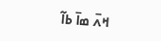ߞߍ߫ ߘߊ߫ ߕߊ߬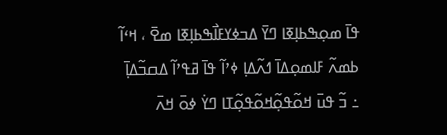ߟߊ߫ ߘߋ߲ߒߕߊ߲ߧߊ ߣߌ߫ ߡߏߦߌߓߊ߯ߒߕߊ߲ߧߊ ߘߐ߫ ، ߞߵߊ߬ ߕߘߍ߬ ߓߊߘߋ߲ߡߊ߫ ߗߍ߬ߡߊ߲ ߦߴߊ߬ ߟߊ߫ ߥߟߴߊ߬ ߡߛߏ߬ߡߊ߲߫ ߸ ߏ߬ ߟߎ߫ ߞߋ߬ߟߋ߲߬ߞߋ߬ߟߋ߲߬ߠߊ ߣߌ߭ ߦߋ߫ ߞߍ߫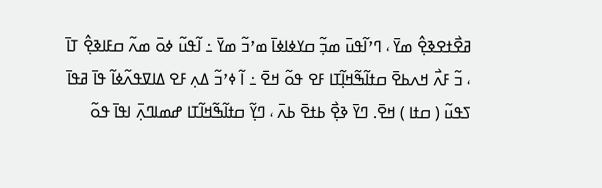ߥߐ߯ߙߐߢߐ߲߮ ߘߌ߫ ، ߣߴߊ߬ߟߎ߫ ߘߏ߲߬ ߛߌߦߊߦߊ߫ ߘߴߏ߬ ߘߌ߫ ߸ ߊ߬ߟߎ߬ ߦߋ߫ ߘߍ߬ ߛߓߊߢߐ߲߮ ߠߊ߫ ، ߏ߬ ߓߍ߯ ߞߍߕߐ߫ ߛߙߊ߬ߒ߬ߞߊ߲߬ߠߊ ߓߐ ߟߋ߬ ߞߐ߫ ߸ ߊ߬ ߦߴߏ߬ ߡߍ߲ ߓߐ ߡߊߜߟߍ߬ߦߊ߬ ߟߊ߫ ߥߟߊ߫ ߖߟߎ߬ ( ߛߙߊ ) ߞߐ߫. ߣߌ߫ ߢߐ߲߯ ߕߙߐ߫ ߕߍ߫ ، ߣߌ߲߬ ߛߙߊ߬ߒ߬ߞߊ߬ߠߊ ߝߘߊߣߍ߲߫ ߊߟߊ߫ ߟߋ߬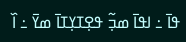ߟߊ߫ ߸ ߊߟߊ߫ ߘߏ߲߬ ߟߐ߲ߠߌ߲ߠߊ߫ ߘߌ߫ ߸ ߊ߰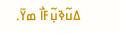ߡߎ߬ߢߎ߲߬ߓߊ߯ ߘߌ߫.